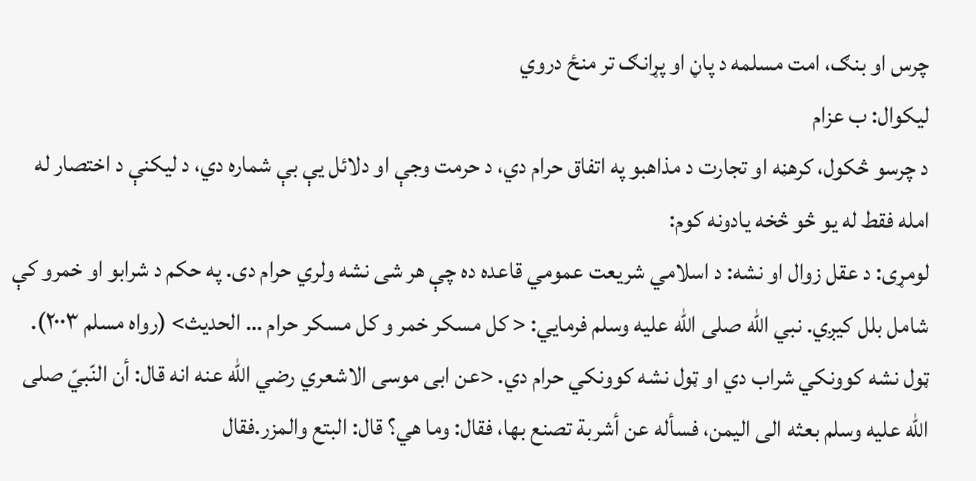چرس او بنګ، امت مسلمه د پاڼ او پړانګ تر منځ دروي
لیکوال: ب عزام
د چرسو څکول، کرهڼه او تجارت د مذاهبو په اتفاق حرام دي، د حرمت وجې او دلائل یې بې شماره دي، د لیکنې د اختصار له امله فقط له یو څو څخه یادونه کوم:
لومړی: د عقل زوال او نشه: د اسلامي شریعت عمومي قاعده ده چې هر شی نشه ولري حرام دی. په حکم د شرابو او خمرو کې شامل بلل کیږي. نبي الله صلی الله علیه وسلم فرمایي: < کل مسکر خمر و کل مسکر حرام … الحدیث> (رواه مسلم ۲۰۰۳).
ټول نشه کوونکي شراب دي او ټول نشه کوونکي حرام دي. <عن ابی موسی الاشعري رضي الله عنه انه قال: أن النّبيّ صلی الله علیه وسلم بعثه الی الیمن، فسأله عن أشربة تصنع بها، فقال: وما هي؟ قال: البتع والمزر.فقال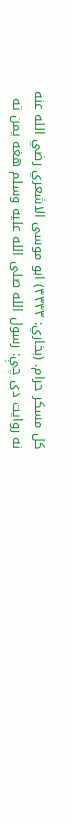کل مسکر حرام. (بخاري: ۴۳۴۳) ابو موسی الاشعري رضي الله عنه نه روایت دی چې: رسول الله صلی الله علیه وسلم هغه یمن ته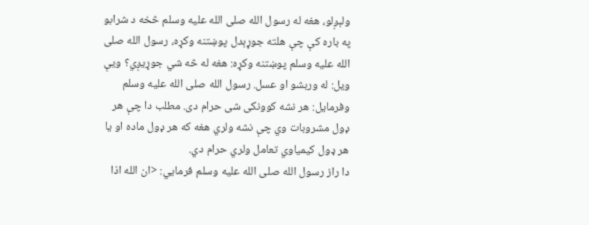ولېږلو، هغه له رسول الله صلی الله علیه وسلم څخه د شرابو په باره کې چې هلته جوړېدل پوښتنه وکړه، رسول الله صلی الله علیه وسلم پوښتنه وکړه: هغه له څه شي جوړیږي؟ ویې ویل: له وربشو او عسل. رسول الله صلی الله علیه وسلم وفرمایل: هر نشه کوونکی شی حرام دی. مطلب دا چې هر ډول مشروبات وي چې نشه ولري هغه که هر ډول ماده او یا هر ډول کیمیاوي تعامل ولري حرام دي.
دا راز رسول الله صلی الله علیه وسلم فرمایي: <ان الله اذا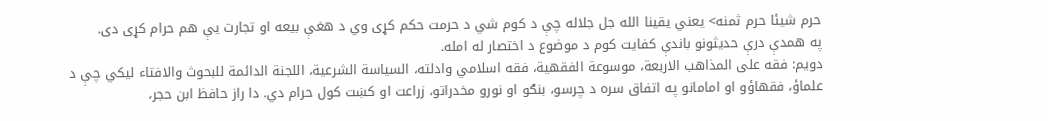حرم شیئا حرم ثمنه> یعني یقینا الله جل جلاله چې د کوم شي د حرمت حکم کړی وي د هغې بیعه او تجارت یې هم حرام کړی دی.
په همدې درې حدیثونو باندې کفایت کوم د موضوع د اختصار له امله.
دویم: فقه علی المذاهب الاربعة، موسوعة الفقهیة، فقه اسلامي وادلته، السیاسة الشرعیة، اللجنة الدائمة للبحوث والافتاء لیکي چې د علماؤ، فقهاؤو او امامانو په اتفاق سره د چرسو، بنګو او نورو مخدراتو، زراعت او کښت کول حرام دي. دا راز حافظ ابن حجر،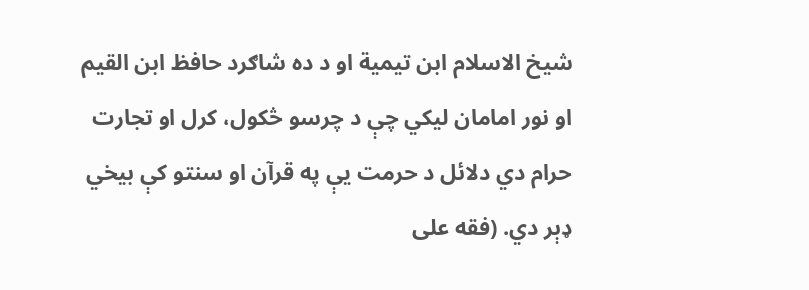شیخ الاسلام ابن تیمیة او د ده شاګرد حافظ ابن القیم او نور امامان لیکي چې د چرسو څکول، کرل او تجارت حرام دي دلائل د حرمت یې په قرآن او سنتو کې بیخي ډېر دي. (فقه علی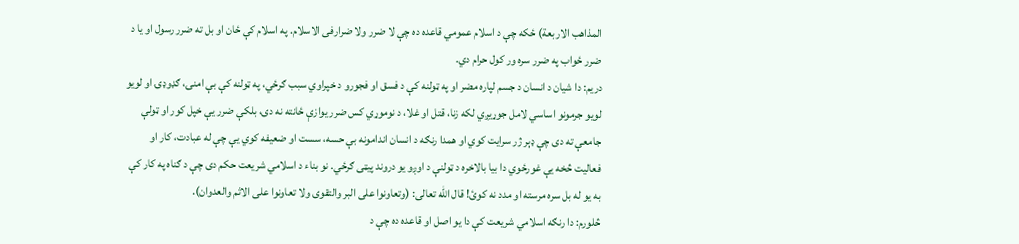المذاهب الاربعة) ځکه چې د اسلام عمومي قاعده ده چې لا ضرر ولا ضرارفی الاسلام. په اسلام کې ځان او بل ته ضرر رسول او یا د ضرر ځواب په ضرر سره ور کول حرام دي.
دریم: دا شیان د انسان د جسم لپاره مضر او په ټولنه کې د فسق او فجورو د خپراوي سبب ګرځي، په ټولنه کې بې امنۍ، ګډوډۍ او لویو لویو جرمونو اساسي لامل جوړیږي لکه زنا، قتل او غلا، د نوموړي کس ضرر یوازې ځانته نه دی، بلکې ضرر یې خپل کور او ټولې جامعې ته دی چې ډېر ژر سرایت کوي او همدا رنګه د انسان اندامونه بې حسه، سست او ضعیفه کوي یې چې له عبادت، کار او فعالیت څخه یې غورځوي دا بيا بالاخره د ټولنې د اوږو یو دروند پیټی ګرځي. نو بناء د اسلامي شریعت حکم دی چې د ګناه په کار کې به یو له بل سره مرسته او مدد نه کوئ! قال الله تعالی: (وتعاونوا علی البر والتقوی ولا تعاونوا علی الاثم والعدوان).
څلورم: دا رنګه اسلامي شریعت کې دا یو اصل او قاعده ده چې د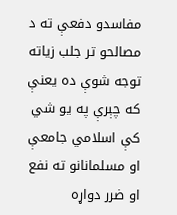مفاسدو دفعې ته د مصالحو تر جلب زیاته توجه شوې ده یعنې که چېرې په یو شي کې اسلامي جامعې او مسلمانانو ته نفع او ضرر دواړه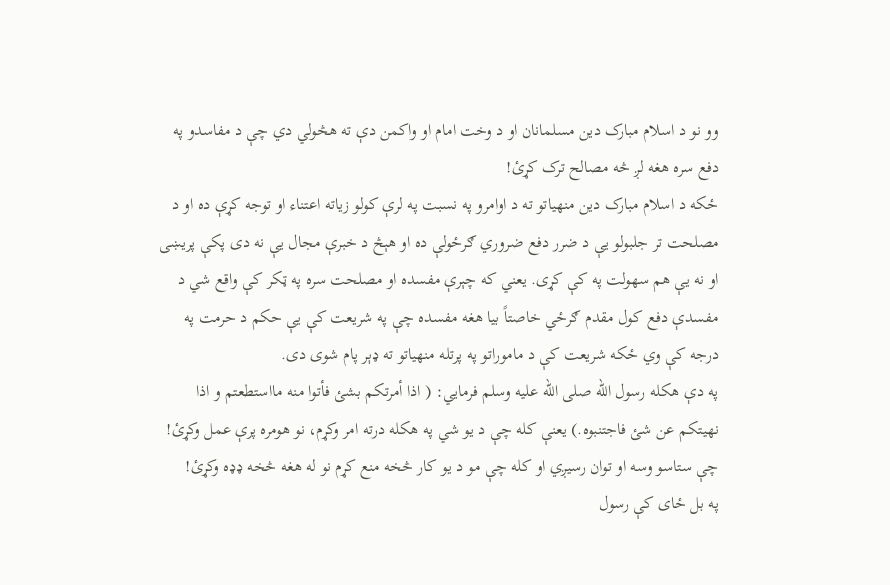وو نو د اسلام مبارک دین مسلمانان او د وخت امام او واکمن دې ته هڅولي دي چې د مفاسدو په دفع سره هغه لږ څه مصالح ترک کړئ!
ځکه د اسلام مبارک دین منهیاتو ته د اوامرو په نسبت په لرې کولو زیاته اعتناء او توجه کړې ده او د مصلحت تر جلبولو یې د ضرر دفع ضروري ګرځولې ده او هېڅ د خبرې مجال یې نه دی پکې پریښی او نه یې هم سهولت په کې کړی. یعني که چېرې مفسده او مصلحت سره په ټکر کې واقع شي د مفسدې دفع کول مقدم ګرځي خاصتاً بیا هغه مفسده چې په شریعت کې یې حکم د حرمت په درجه کې وي ځکه شریعت کې د ماموراتو په پرتله منهیاتو ته ډېر پام شوی دی.
په دې هکله رسول الله صلی الله علیه وسلم فرمایي: ( اذا أمرتکم بشئ فأتوا منه مااستطعتم و اذا نهیتکم عن شئ فاجتنبوه.) یعنې کله چې د یو شي په هکله درته امر وکړم، نو هومره پرې عمل وکړئ! چې ستاسو وسه او توان رسیږي او کله چې مو د یو کار څخه منع کړم نو له هغه څخه ډډه وکړئ!
په بل ځای کې رسول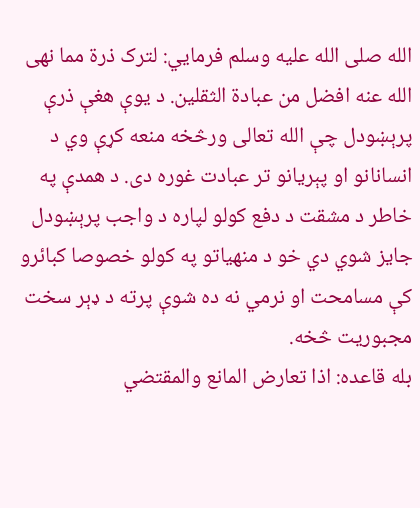الله صلی الله علیه وسلم فرمایي: لترک ذرة مما نهی الله عنه افضل من عبادة الثقلین. د یوې هغې ذرې پرېښودل چې الله تعالی ورڅخه منعه کړې وي د انسانانو او پېریانو تر عبادت غوره دی. د همدې په خاطر د مشقت د دفع کولو لپاره د واجب پرېښودل جایز شوي دي خو د منهیاتو په کولو خصوصا کبائرو کې مسامحت او نرمي نه ده شوې پرته د ډېر سخت مجبوریت څخه.
بله قاعده: اذا تعارض المانع والمقتضي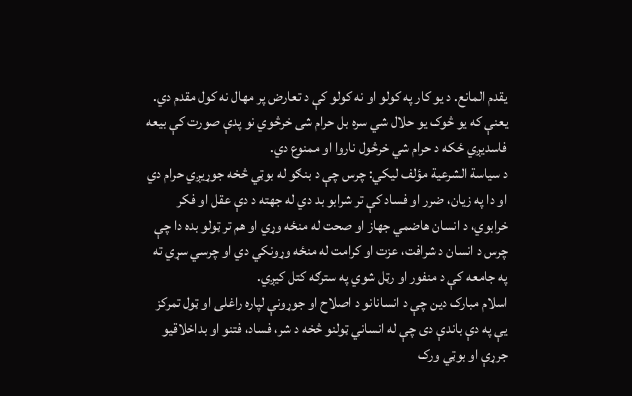یقدم المانع. د یو کار په کولو او نه کولو کې د تعارض پر مهال نه کول مقدم دي.
یعنې که یو څوک یو حلال شي سره بل حرام شی خرڅوي نو پدې صورت کې بیعه فاسدیږي ځکه د حرام شي خرڅول ناروا او ممنوع دي.
د سیاسة الشرعیة مؤلف لیکي: چرس چې د بنګو له بوټي څخه جوړیږي حرام دي او دا په زیان، ضرر او فساد کې تر شرابو بد دي له جهته د دې عقل او فکر خرابوي، د انسان هاضمي جهاز او صحت له منځه وړي او هم تر ټولو بده دا چې چرس د انسان د شرافت، عزت او کرامت له منځه وړونکي دي او چرسي سړي ته په جامعه کې د منفور او رټل شوي په سترګه کتل کیږي.
اسلام مبارک دین چې د انسانانو د اصلاح او جوړونې لپاره راغلی او ټول تمرکز یې په دې باندې دی چې له انساني ټولنو څخه د شر، فساد، فتنو او بداخلاقیو جرړې او بوټي ورک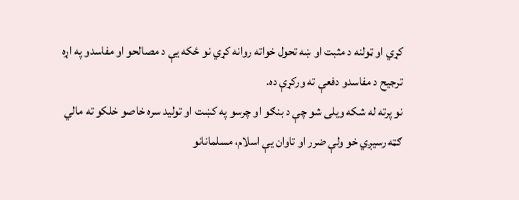کړي او ټولنه د مثبت او ښه تحول خواته روانه کړي نو ځکه یې د مصالحو او مفاسدو په اړه ترجیح د مفاسدو دفعې ته ورکړې ده.
نو پرته له شکه ویلی شو چې د بنګو او چرسو په کښت او تولید سره خاصو خلکو ته مالي ګټه رسیږي خو ولې ضرر او تاوان یې اسلام، مسلمانانو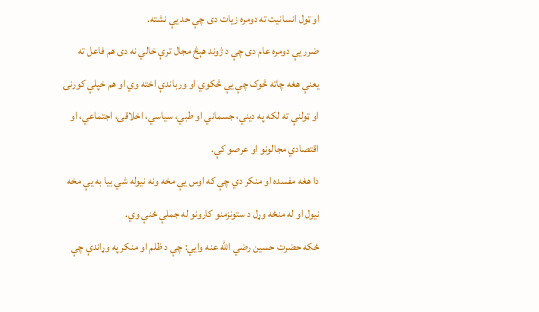او ټول انسانیت ته دومره زیات دی چې حد یې نشته.
ضرر یې دومره عام دی چې د ژوند هېڅ مجال ترې خالي نه دی هم فاعل ته یعنې هغه چاته څوک چې یې څکوي او ورباندې اخته وي او هم خپلې کورنۍ او ټولنې ته لکه په دیني، جسماني او طبي، سیاسي، اخلاقۍ، اجتماعي، او اقتصادي مجالونو او عرصو کې.
دا هغه مفسده او منکر دي چې که اوس یې مخه ونه نیوله شي بیا به یې مخه نیول او له منځه وړل د ستونزمنو کارونو له جملې ځنې وي.
ځکه حضرت حسین رضي الله عنه وايي: چې د ظلم او منکر په وړاندې چې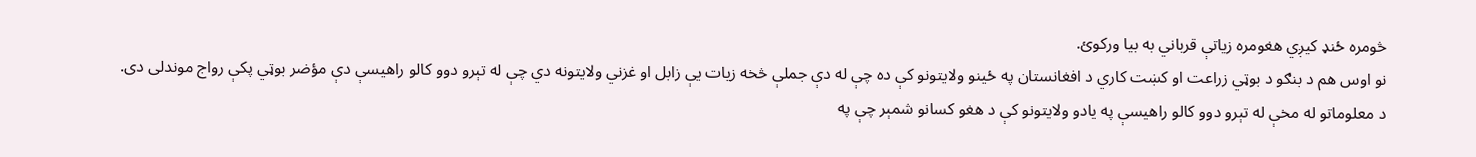څومره ځنډ کیږي هغومره زیاتې قرباني به بیا ورکوئ.
نو اوس هم د بنګو د بوټي زراعت او کښت کاري د افغانستان په ځینو ولایتونو کې ده چې له دې جملې څخه زیات یې زابل او غزني ولایتونه دي چې له تېرو دوو کالو راهیسې دې مؤضر بوټي پکې رواج موندلی دی.
د معلوماتو له مخې له تېرو دوو کالو راهیسې په یادو ولایتونو کې د هغو کسانو شمېر چې په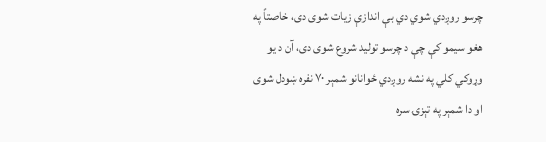چرسو روږدي شوي دي بې اندازې زیات شوی دی، خاصتاً په هغو سیمو کې چې د چرسو تولید شروع شوی دی، آن د یو وړوکي کلي په نشه روږدي ځوانانو شمېر ۷۰ نفره ښودل شوی او دا شمېر په تېزۍ سره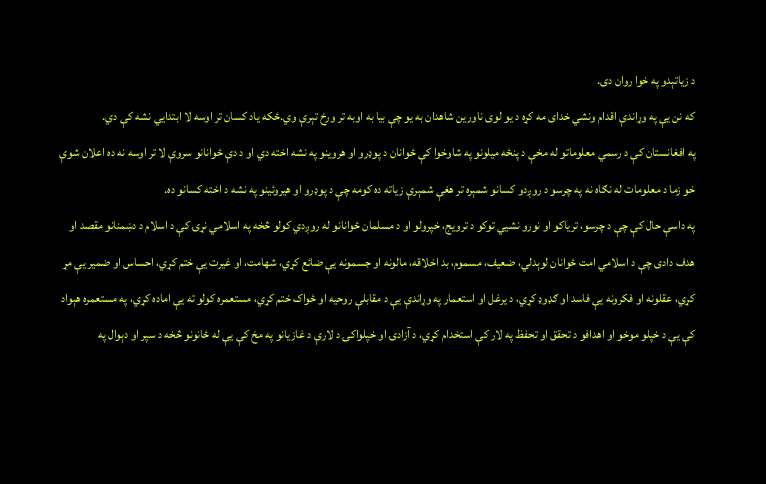د زیاتېدو په خوا روان دی.
که نن یې په وړاندې اقدام ونشي خدای مه کړه د یو لوی ناورین شاهدان به یو چې بیا به اوبه تر ورخ تېرې وي.ځکه یاد کسان تر اوسه لا ابتدایي نشه کې دي.
په افغانستان کې د رسمي معلوماتو له مخې د پنځه میلونو په شاوخوا کې ځوانان د پوډرو او هروینو په نشه اخته دي او د دې ځوانانو سروې لا تر اوسه نه ده اعلان شوې خو زما د معلومات له نګاه نه په چرسو د روږدو کسانو شمېره تر هغې شمېرې زیاته ده کومه چې د پوډرو او هيروئینو په نشه د اخته کسانو ده.
په داسې حال کې چې د چرسو، تریاکو او نورو نشیي توکو د ترویج، خپرولو او د مسلمان ځوانانو له روږدي کولو څخه په اسلامي نړۍ کې د اسلام د دښمنانو مقصد او هدف دادی چې د اسلامي امت ځوانان لوېدلي، ضعیف، مسموم، بد اخلاقه، مالونه او جسمونه یې ضائع کړي، شهامت، او غیرت یې ختم کړي، احساس او ضمیر یې مړ کړي، عقلونه او فکرونه یې فاسد او ګډوډ کړي، د یرغل او استعمار په وړاندې یې د مقابلې روحیه او ځواک ختم کړي، مستعمره کولو ته یې اماده کړي، په مستعمره هېواد کې یې د خپلو موخو او اهدافو د تحقق او تحفظ په لار کې استخدام کړي، د آزادۍ او خپلواکۍ د لارې د غازیانو په مخ کې یې له ځانونو څخه د سپر او دېوال په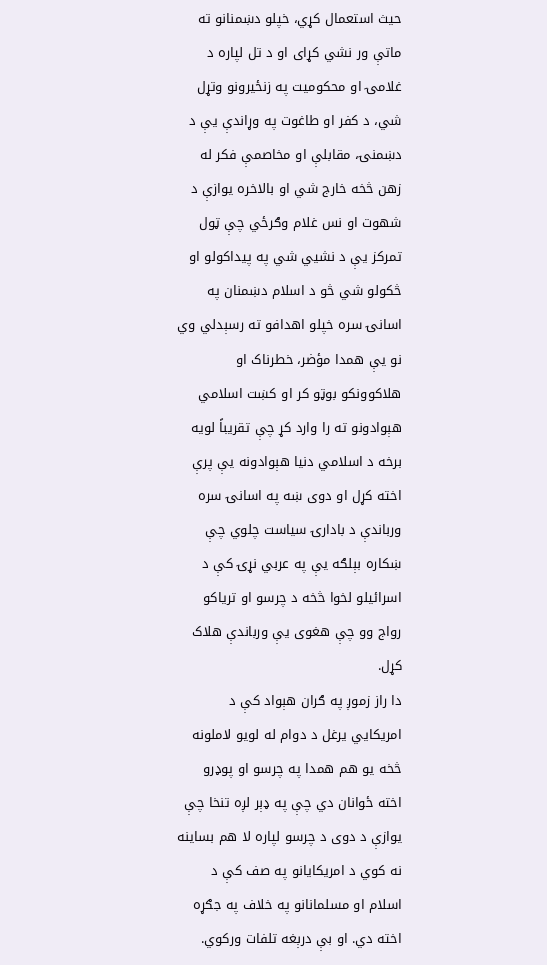حیث استعمال کړي، خپلو دښمنانو ته ماتې ور نشي کړای او د تل لپاره د غلامۍ او محکومیت په زنځیرونو وتړل شي، د کفر او طاغوت په وړاندې یې د دښمنۍ، مقابلې او مخاصمې فکر له زهن څخه خارج شي او بالاخره یوازې د شهوت او نس غلام وګرځي چې ټول تمرکز یې د نشیي شي په پیداکولو او څکولو شي څو د اسلام دښمنان په اسانۍ سره خپلو اهدافو ته رسېدلي وي نو یې همدا مؤضر، خطرناک او هلاکوونکو بوټو کر او کښت اسلامي هېوادونو ته را وارد کړ چې تقریباً لویه برخه د اسلامي دنیا هېوادونه یې پرې اخته کړل او دوی ښه په اسانۍ سره ورباندې د بادارۍ سیاست چلوي چې ښکاره بېلګه یې په عربي نړۍ کې د اسرائيلو لخوا څخه د چرسو او تریاکو رواج وو چې هغوی یې ورباندې هلاک کړل.
دا راز زموږ په ګران هېواد کې د امریکایي یرغل د دوام له لویو لاملونه څخه یو هم همدا په چرسو او پوډرو اخته ځوانان دي چې په ډېر لږه تنخا چې یوازې د دوی د چرسو لپاره لا هم بساینه نه کوي د امریکایانو په صف کې د اسلام او مسلمانانو په خلاف په جګړه اخته دي. او بې درېغه تلفات ورکوي.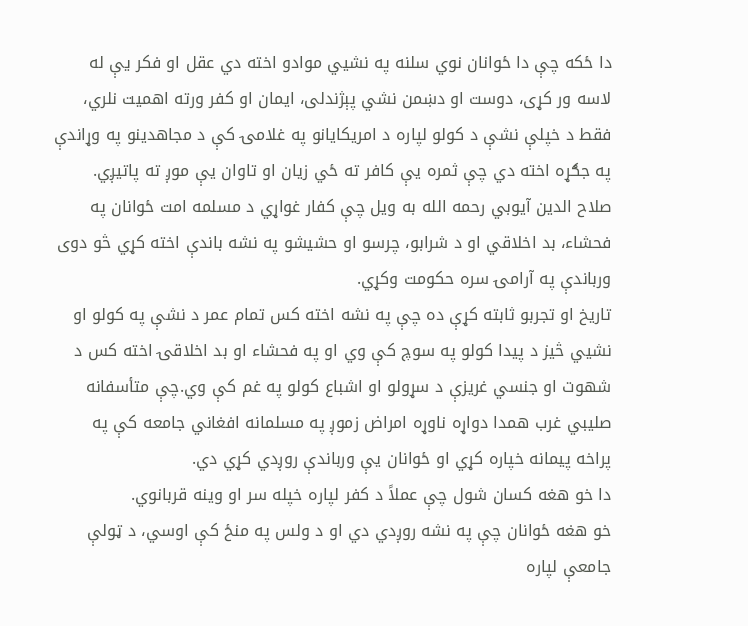دا ځکه چې دا ځوانان نوي سلنه په نشیي موادو اخته دي عقل او فکر یې له لاسه ور کړی، دوست او دښمن نشي پېژندلی، ایمان او کفر ورته اهمیت نلري، فقط د خپلې نشې د کولو لپاره د امریکایانو په غلامۍ کې د مجاهدینو په وړاندې په جګړه اخته دي چې ثمره یې کافر ته ځي زیان او تاوان یې موږ ته پاتیږي.
صلاح الدین آیوبي رحمه الله به ویل چې کفار غواړي د مسلمه امت ځوانان په فحشاء، بد اخلاقي او د شرابو، چرسو او حشیشو په نشه باندې اخته کړي څو دوی ورباندې په آرامۍ سره حکومت وکړي.
تاریخ او تجربو ثابته کړې ده چې په نشه اخته کس تمام عمر د نشې په کولو او نشیي څیز د پیدا کولو په سوچ کې وي او په فحشاء او بد اخلاقۍ اخته کس د شهوت او جنسي غريزې د سړولو او اشباع کولو په غم کې وي.چې متأسفانه صلیبي غرب همدا دواړه ناوړه امراض زموږ په مسلمانه افغاني جامعه کې په پراخه پیمانه خپاره کړي او ځوانان یې ورباندې روږدي کړي دي.
دا خو هغه کسان شول چې عملاً د کفر لپاره خپله سر او وینه قربانوي.
خو هغه ځوانان چې په نشه روږدي دي او د ولس په منځ کې اوسي، د ټولې جامعې لپاره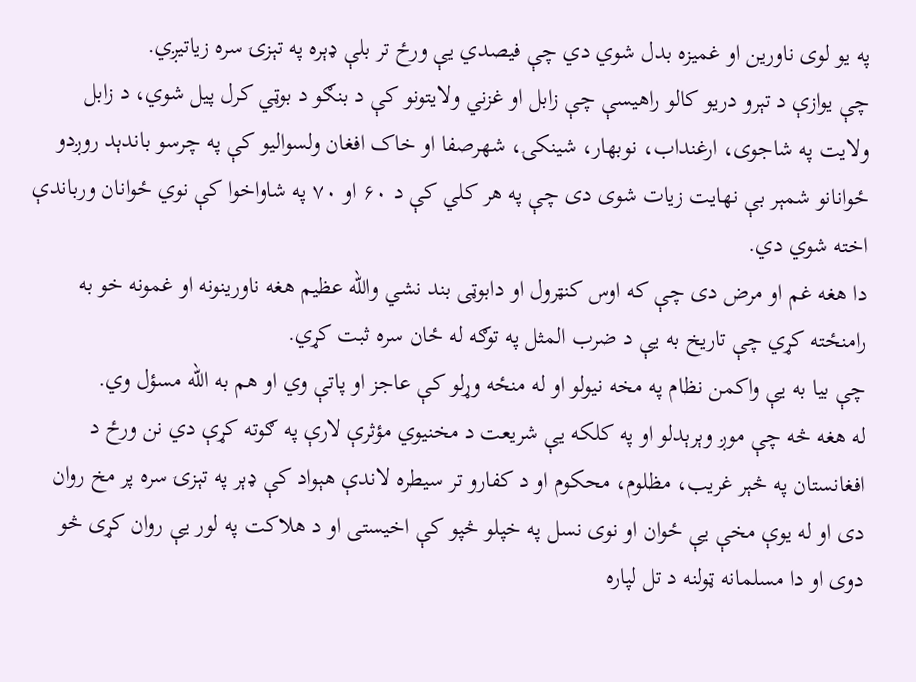په یو لوی ناورین او غمیزه بدل شوي دي چې فیصدي یې ورځ تر بلې ډېره په تېزۍ سره زیاتیږي.
چې یوازې د تېرو دريو کالو راهیسې چې زابل او غزني ولایتونو کې د بنګو د بوټي کرل پیل شوي، د زابل ولایت په شاجوی، ارغنداب، نوبهار، شینکۍ، شهرصفا او خاک افغان ولسوالیو کې په چرسو باندېد روږدو ځوانانو شمېر بې نهایت زیات شوی دی چې په هر کلي کې د ۶۰ او ۷۰ په شاواخوا کې نوي ځوانان ورباندې اخته شوي دي.
دا هغه غم او مرض دی چې که اوس کنټرول او دابوټی بند نشي والله عظیم هغه ناورینونه او غمونه خو به رامنځته کړي چې تاریخ به یې د ضرب المثل په توګه له ځان سره ثبت کړي.
چې بیا به یې واکمن نظام په مخه نیولو او له منځه وړلو کې عاجز او پاتې وي او هم به الله مسؤل وي.
له هغه څه چې موږ وېرېدلو او په کلکه یې شریعت د مخنیوي مؤثرې لارې په ګوته کړې دي نن ورځ د افغانستان په څېر غریب، مظلوم، محکوم او د کفارو تر سیطره لاندې هېواد کې ډېر په تېزۍ سره پر مخ روان دی او له یوې مخې یې ځوان او نوی نسل په خپلو څپو کې اخیستی او د هلاکت په لور یې روان کړی څو دوی او دا مسلمانه ټولنه د تل لپاره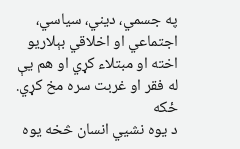په جسمي، دیني، سیاسي، اجتماعي او اخلاقي بېلاریو اخته او مبتلاء کړي او هم یې له فقر او غربت سره مخ کړي. ځکه
د یوه نشيي انسان څخه یوه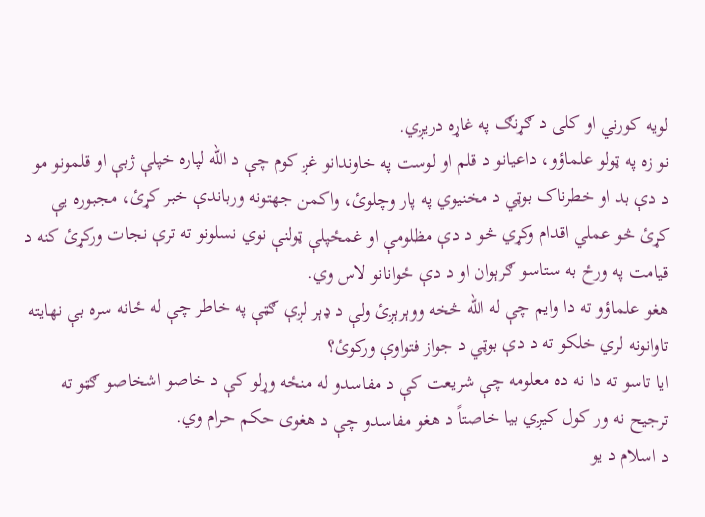لویه کورني او کلی د ګړنګ په غاړه دریږي.
نو زه په ټولو علماؤو، داعیانو د قلم او لوست په خاوندانو غږ کوم چې د الله لپاره خپلې ژبې او قلمونو مو د دې بد او خطرناک بوټي د مخنیوي په پار وچلوئ، واکمن جهتونه ورباندې خبر کړئ، مجبوره یې کړئ څو عملي اقدام وکړي څو د دې مظلومې او غمځپلې ټولنې نوي نسلونو ته ترې نجات ورکړئ کنه د قیامت په ورځ به ستاسو ګرېوان او د دې ځوانانو لاس وي.
هغو علماؤو ته دا وایم چې له الله څخه ووېرېږئ ولې د ډېر لږې ګټې په خاطر چې له ځانه سره بې نهایته تاوانونه لري خلکو ته د دې بوټي د جواز فتواوې ورکوئ؟
ایا تاسو ته دا نه ده معلومه چې شریعت کې د مفاسدو له منځه وړلو کې د خاصو اشخاصو ګټو ته ترجیح نه ور کول کیږي بیا خاصتاً د هغو مفاسدو چې د هغوی حکم حرام وي.
د اسلام د یو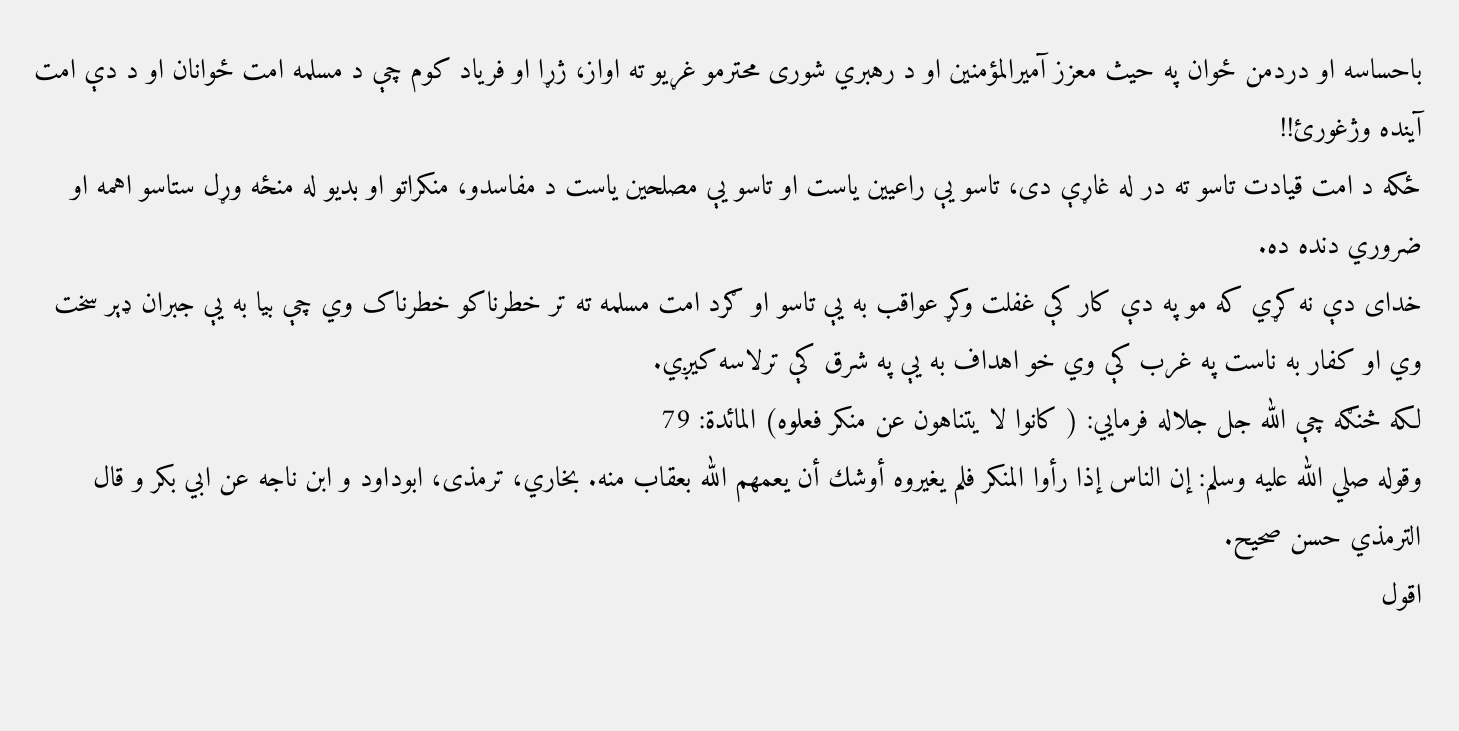باحساسه او دردمن ځوان په حیث معزز آمیرالمؤمنین او د رهبري شوری محترمو غړیو ته اواز، ژړا او فریاد کوم چې د مسلمه امت ځوانان او د دې امت آینده وژغورئ!!
ځکه د امت قیادت تاسو ته در له غاړې دی، تاسو یې راعیین یاست او تاسو یې مصلحین یاست د مفاسدو، منکراتو او بدیو له منځه وړل ستاسو اهمه او ضروري دنده ده.
خدای دې نه کړي که مو په دې کار کې غفلت وکړ عواقب به یې تاسو او ګرد امت مسلمه ته تر خطرناکو خطرناک وي چې بیا به یې جبران ډېر سخت وي او کفار به ناست په غرب کې وي خو اهداف به یې په شرق کې ترلاسه کیږي.
لکه څنګه چې الله جل جلاله فرمایي: ( كانوا لا يتناهون عن منكر فعلوه) المائدة: 79
وقوله صلي الله عليه وسلم: إن الناس إذا رأوا المنكر فلم يغيروه أوشك أن يعمهم الله بعقاب منه. بخاري، ترمذى، ابوداود و ابن ناجه عن ابي بكر و قال الترمذي حسن صحيح.
اقول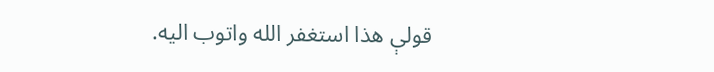قولې هذا استغفر الله واتوب الیه.